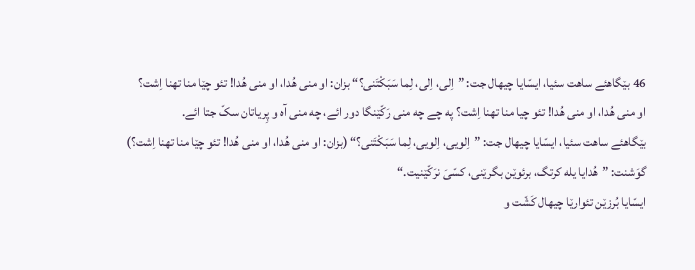46 بێگاهئے ساهت سئیا، ایسّایا چیهال جت: ”اِلی، اِلی، لِما سَبَکْتَنی؟“ بزان: او منی هُدا، او منی هُدا! تئو چێا منا تهنا اِشت؟
او منی هُدا، او منی هُدا! تئو چیا منا تهنا اِشت؟ په چے چه منی رَکّێنگا دور ائے، چه منی آه و پِریاتان سکّ جتا ائے.
بێگاهئے ساهت سئیا، ایسّایا چیهال جت: ”اِلویی، اِلویی، لِما سَبَکْتَنی؟“ (بزان: او منی هُدا، او منی هُدا! تئو چێا منا تهنا اِشت؟)
گوَشنت: ”هُدایا یله کرتگ، برئوێن بگرێنی، کسّیَ نرَکّێنیت.“
ایسّایا بُرزێن تئوارێا چیهال کَشّت و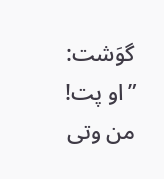گوَشت: ”او پت! من وتی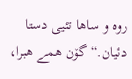روه و ساها تئیی دستا دئیان.“ گۆن همے هبرا،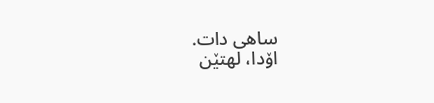ساهی دات.
اۆدا، لهتێن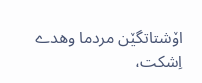اۆشتاتگێن مردما وهدے اِشکت،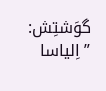گوَشتِش: ”اِلیاسا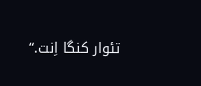تئوار کنگا اِنت.“